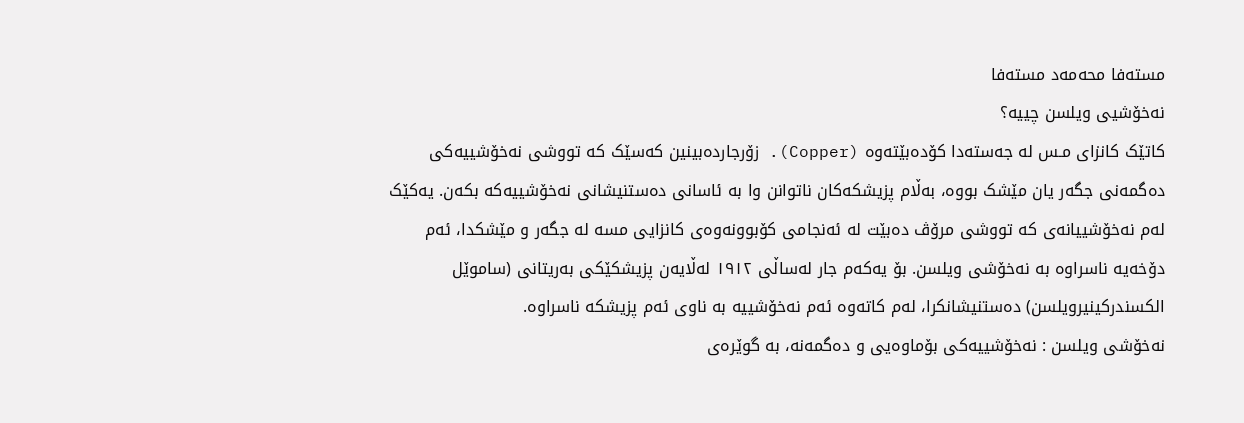مستەفا محەمەد مستەفا
نەخۆشیی ویلسن چییە؟
کاتێک کانزای مـس لە جەستەدا کۆدەبێتەوە (Copper). زۆرجاردەبینین کەسێک کە تووشی نەخۆشییەکی دەگمەنی جگەر یان مێشک بووە، بەڵام پزیشکەکان ناتوانن وا بە ئاسانی دەستنیشانی نەخۆشییەکە بکەن. یەکێک لەم نەخۆشییانەی کە تووشی مرۆڤ دەبێت لە ئەنجامی کۆبوونەوەی کانزایی مسە لە جگەر و مێشکدا، ئەم دۆخەیە ناسراوە بە نەخۆشی ویلسن. بۆ یەکەم جار لەساڵی ١٩١٢ لەڵایەن پزیشکێکی بەریتانی (ساموێل الکسندرکینیرویلسن) دەستنیشانکرا، لەم کاتەوە ئەم نەخۆشییە بە ناوی ئەم پزیشکە ناسراوە.
نەخۆشی ویلسن : نەخۆشییەکی بۆماوەیی و دەگمەنە، بە گوێرەی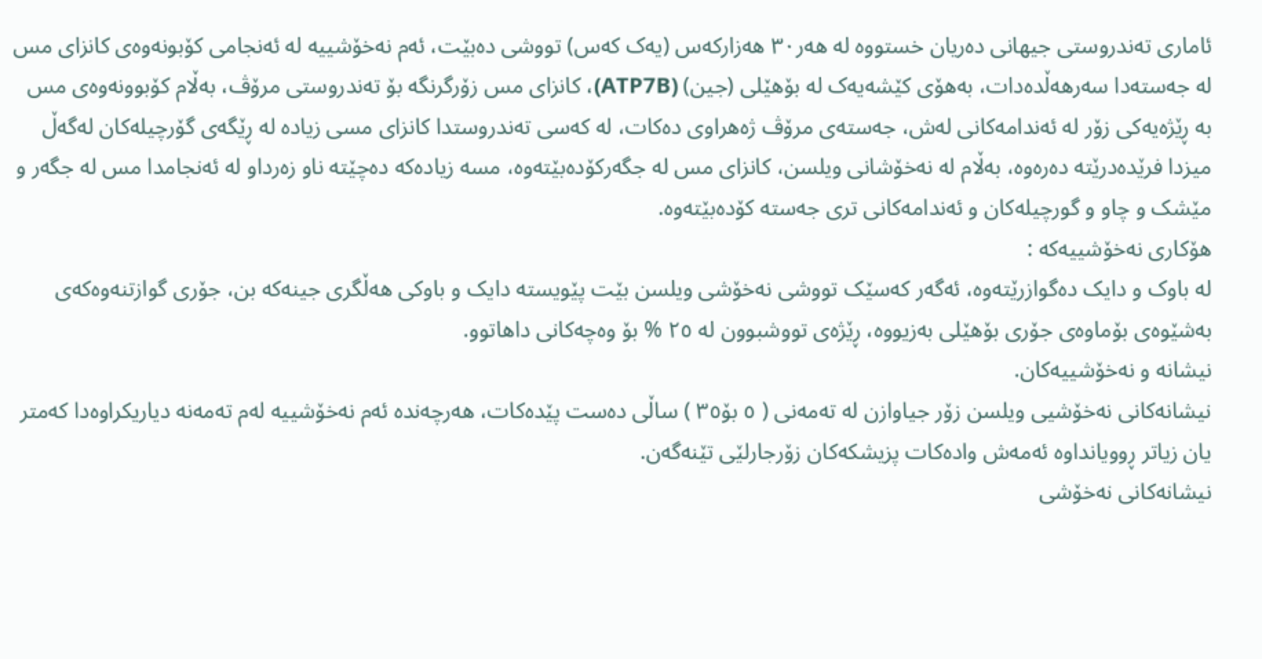ئاماری تەندروستی جیهانی دەریان خستووە لە هەر٣٠ هەزارکەس (یەک کەس) تووشی دەبێت، ئەم نەخۆشییە لە ئەنجامی کۆبونەوەی کانزای مس لە جەستەدا سەرهەڵدەدات، بەهۆی کێشەیەک لە بۆهێلی (جین) (ATP7B)، کانزای مس زۆرگرنگە بۆ تەندروستی مرۆڤ، بەڵام کۆبوونەوەی مس بە ڕێژەیەکی زۆر لە ئەندامەکانی لەش، جەستەی مرۆڤ ژەهراوی دەکات، لە کەسی تەندروستدا کانزای مسی زیادە لە ڕێگەی گۆرچیلەکان لەگەڵ میزدا فرێدەدرێتە دەرەوە، بەڵام لە نەخۆشانی ویلسن، کانزای مس لە جگەرکۆدەبێتەوە، مسە زیادەکە دەچێتە ناو زەرداو لە ئەنجامدا مس لە جگەر و مێشک و چاو و گورچیلەکان و ئەندامەکانی تری جەستە کۆدەبێتەوە.
هۆکاری نەخۆشییەکە :
لە باوک و دایک دەگوازرێتەوە، ئەگەر کەسێک تووشی نەخۆشی ویلسن بێت پێویستە دایک و باوکی هەڵگری جینەکە بن، جۆری گوازتنەوەکەی بەشێوەی بۆماوەی جۆری بۆهێلی بەزیووە، ڕێژەی تووشبوون لە ٢٥ % بۆ وەچەکانی داهاتوو.
نیشانە و نەخۆشییەکان.
نیشانەکانی نەخۆشیی ویلسن زۆر جیاوازن لە تەمەنی ( ٥ بۆ٣٥ ) ساڵی دەست پێدەکات، هەرچەندە ئەم نەخۆشییە لەم تەمەنە دیاریکراوەدا کەمتر یان زیاتر ڕوویانداوە ئەمەش وادەکات پزیشکەکان زۆرجارلێی تێنەگەن.
نیشانەکانی نەخۆشی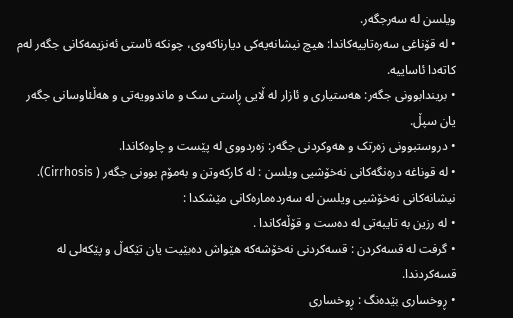ویلسن لە سەرجگەر.
• لە قۆناغی سەرەتاییەکاندا: هیچ نیشانەیەکی دیارناکەوی، چونکە ئاستی ئەنزیمەکانی جگەر لەم کاتەدا ئاساییە.
• بریندابوونی جگەر: هەستیاری و ئازار لە ڵایی ڕاستی سک و ماندوویەتی و هەڵئاوسانی جگەر یان سپڵ.
• دروستبوونی زەرتک و هەوکردنی جگەر: زەردووی لە پێست و چاوەکاندا.
• لە قوناغە درەنگەکانی نەخۆشیی ویلسن : لە کارکەوتن و بەمۆم بوونی جگەر ( Cirrhosis).
نیشانەکانی نەخۆشیی ویلسن لە سەردەمارەکانی مێشکدا :
• لە رزین بە تایبەتی لە دەست و قۆڵەکاندا .
• گرفت لە قسەکردن : قسەکردنی نەخۆشەکە هێواش دەبێیت یان تێکەڵ و پێکەلی لە قسەکردندا.
• ڕوخساری بێدەنگ : ڕوخساری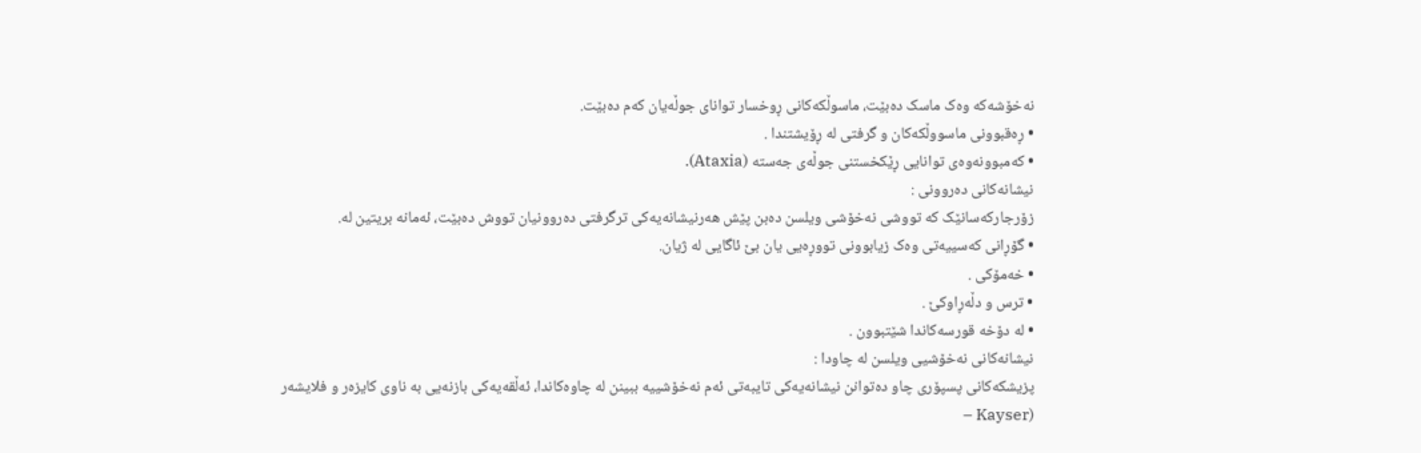نەخۆشەکە وەک ماسک دەبێت، ماسوڵکەکانی ڕوخسار توانای جوڵەیان کەم دەبێت.
• ڕەقبوونی ماسووڵکەکان و گرفتی لە ڕۆیشتندا .
• کەمبوونەوەی توانایی ڕێکخستنی جوڵەی جەستە (Ataxia).
نیشانەکانی دەروونی :
زۆرجارکەسانێک کە تووشی نەخۆشی ویلسن دەبن پێش هەرنیشانەیەکی ترگرفتی دەروونیان تووش دەبێت، ئەمانە بریتین لە.
• گۆڕانی کەسییەتی وەک زیابوونی تووڕەیی یان بێ ئاگایی لە ژیان.
• خەمۆکی .
• ترس و دڵەڕاوکێ .
• لە دۆخە قورسەکاندا شێتبوون .
نیشانەکانی نەخۆشیی ویلسن لە چاودا :
پزیشکەکانی پسپۆری چاو دەتوانن نیشانەیەکی تایبەتی ئەم نەخۆشییە ببینن لە چاوەکاندا، ئەڵقەیەکی بازنەیی بە ناوی کایزەر و فلایشەر (Kayser –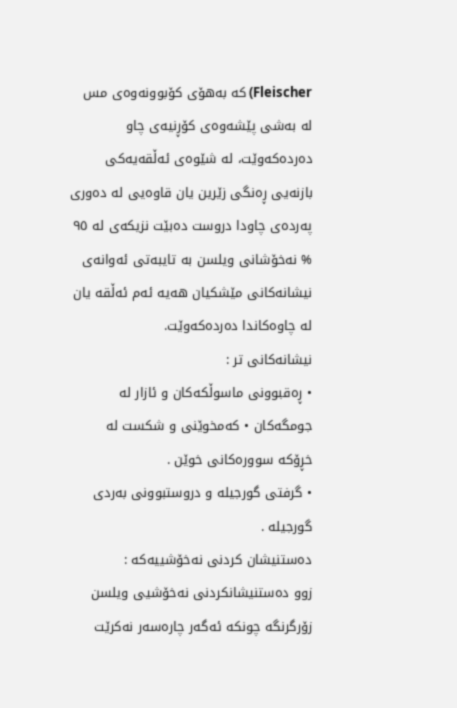Fleischer) کە بەهۆی کۆبوونەوەی مس لە بەشی پێشەوەی کۆڕنیەی چاو دەردەکەوێت، لە شێوەی ئەڵقەیەکی بازنەیی ڕەنگی زێرین یان قاوەیی لە دەوری پەردەی چاودا دروست دەبێت نزیکەی لە ٩٥ % نەخۆشانی ویلسن بە تایبەتی ئەوانەی نیشانەکانی مێشکیان هەیە ئەم ئەڵقە یان لە چاوەکاندا دەردەکەوێت.
نیشانەکانی تر :
• ڕەقبوونی ماسوڵکەکان و ئازار لە جومگەکان • کەمخوێنی و شکست لە خڕۆکە سوورەکانی خوێن .
• گرفتی گورجیلە و دروستبوونی بەردی گورجیلە .
دەستنیشان کردنی نەخۆشییەکە :
زوو دەستنیشانکردنی نەخۆشیی ویلسن زۆرگرنگە چونکە ئەگەر چارەسەر نەکرێت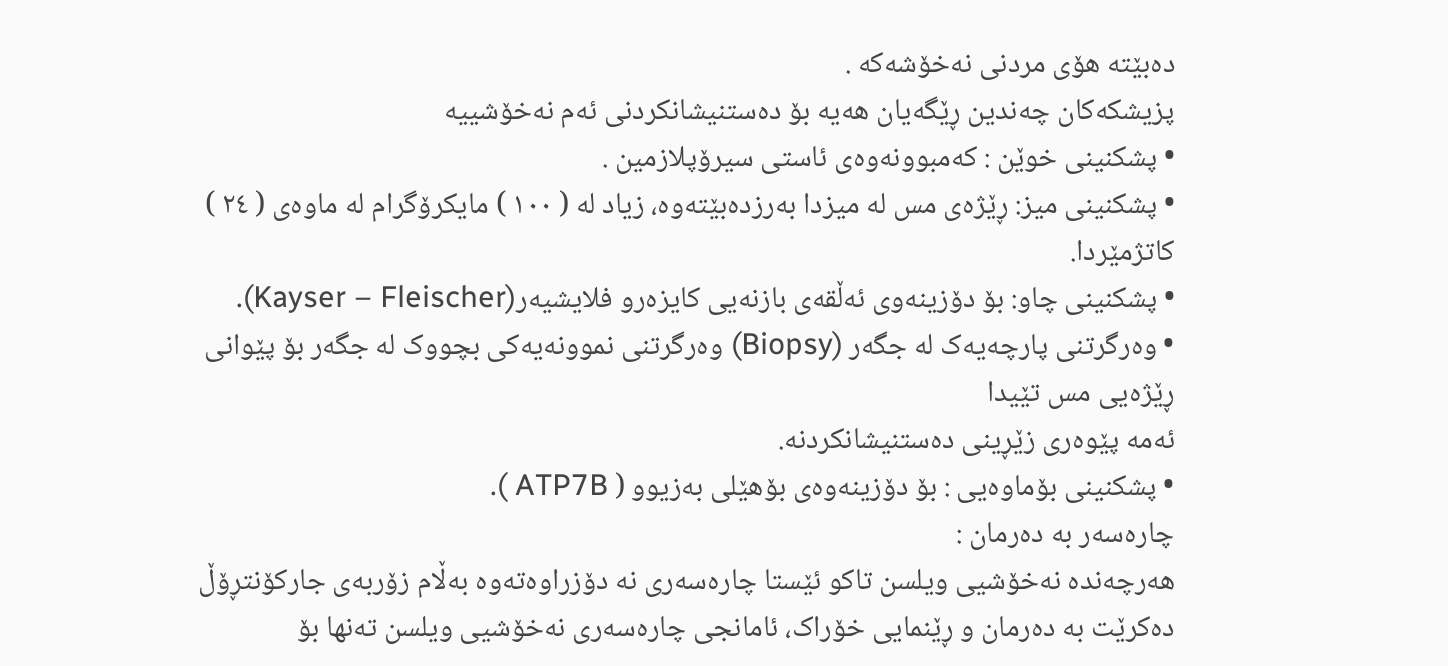دەبێتە هۆی مردنی نەخۆشەکە .
پزیشکەکان چەندین ڕێگەیان هەیە بۆ دەستنیشانکردنی ئەم نەخۆشییە
• پشکنینی خوێن : کەمبوونەوەی ئاستی سیرۆپلازمین .
• پشکنینی میز: ڕێژەی مس لە میزدا بەرزدەبێتەوە، زیاد لە ( ١٠٠ ) مایکرۆگرام لە ماوەی ( ٢٤ ) کاتژمێردا.
• پشکنینی چاو: بۆ دۆزینەوی ئەڵقەی بازنەیی کایزەرو فلایشیەر(Kayser – Fleischer).
• وەرگرتنی پارچەیەک لە جگەر (Biopsy) وەرگرتنی نموونەیەکی بچووک لە جگەر بۆ پێوانی ڕێژەیی مس تێیدا
ئەمە پێوەری زێڕینی دەستنیشانکردنە.
• پشکنینی بۆماوەیی : بۆ دۆزینەوەی بۆهێلی بەزیوو ( ATP7B ).
چارەسەر بە دەرمان :
هەرچەندە نەخۆشیی ویلسن تاکو ئێستا چارەسەری نە دۆزراوەتەوە بەڵام زۆربەی جارکۆنتڕۆڵ دەکرێت بە دەرمان و ڕێنمایی خۆراک، ئامانجی چارەسەری نەخۆشیی ویلسن تەنها بۆ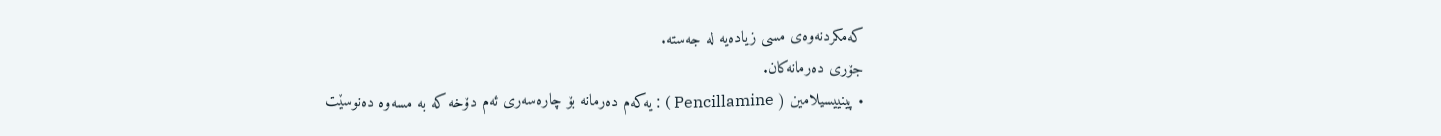کەمکردنەوەی مسی زیادەیە لە جەستە.
جۆری دەرمانەکان.
• پینییسیلامین ( Pencillamine ) : یەکەم دەرمانە بۆ چارەسەری ئەم دۆخە کە بە مسەوە دەنوسێت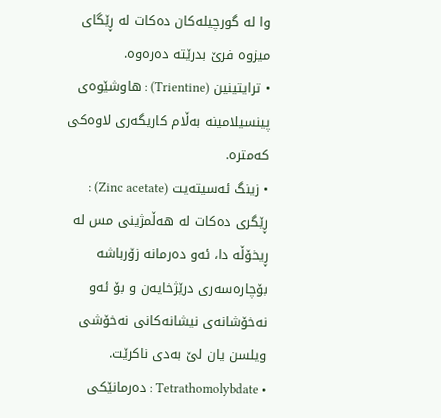وا لە گورچیلەکان دەکات لە ڕێگای میزوە فرێ بدرێتە دەرەوە.
• ترایتینین (Trientine) : هاوشێوەی پینسیلامینە بەڵام کاریگەری لاوەکی کەمترە.
• زینگ ئەسیتەیت (Zinc acetate) : ڕێگری دەکات لە هەڵمژینی مس لە ڕیخۆڵە دا، ئەو دەرمانە زۆرباشە بۆچارەسەری درێژخایەن و بۆ ئەو نەخۆشانەی نیشانەکانی نەخۆشی ویلسن یان لێ بەدی ناکرێت.
• Tetrathomolybdate : دەرمانێکی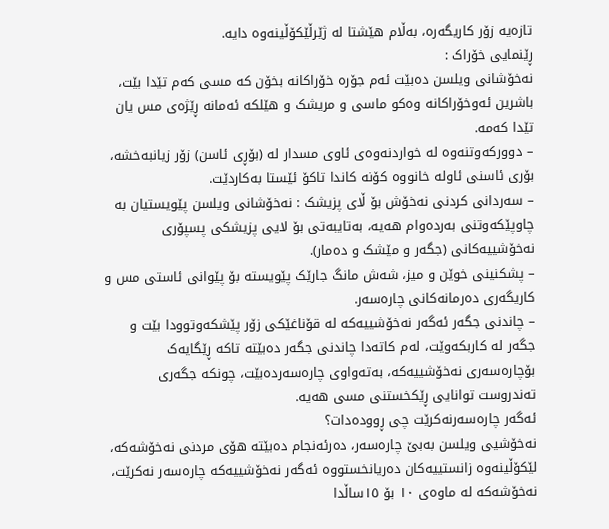تازەیە زۆر کاریگەرە، بەڵام هێشتا لە ژێرڵێکۆڵینەوە دایە.
ڕێنمایی خۆراک :
نەخۆشانی ویلسن دەبێت ئەم جۆرە خۆراکانە بخۆن کە مسی کەم تێدا بێت، باشرین ئەوخۆراکانە وەکو ماسی و مریشک و هێلکە ئەمانە ڕێژەی مس یان تێدا کەمە.
– دوورکەوتنەوە لە خواردنەوەی ئاوی مسدار لە (بۆڕی ئاسن) زۆر زیانبەخشە، بۆری ئاسنی ئاولە خانووە کۆنە کاندا تاکۆ ئێستا بەکاردێت.
– سەردانی کردنی نەخۆش بۆ ڵای پزیشک : نەخۆشانی ویلسن پێویستیان بە چاوپێکەوتنی بەردەوام هەیە، بەتایبەتی بۆ لایی پزیشکی پسپۆری نەخۆشییەکانی (جگەر و مێشک و دەمار).
– پشکنینی خوێن و میز، شەش مانگ جارێک پێویستە بۆ پێوانی ئاستی مس و کاریگەری دەرمانەکانی چارەسەر.
– چاندنی جگەر ئەگەر نەخۆشییەکە لە قۆناغێکی زۆر پێشکەوتوودا بێت و جگەر لە کاربکەوێت، لەم کاتەدا چاندنی جگەر دەبێتە تاکە ڕێگایەک بۆچارەسەری نەخۆشییەکە، بەتەواوی چارەسەردەبێت، چونکە جگەری تەندروست توانایی ڕێکخستنی مسی هەیە.
ئەگەر چارەسەرنەکرێت چی ڕوودەدات؟
نەخۆشیی ویلسن بەبێ چارەسەر، دەرئەنجام دەبێتە هۆی مردنی نەخۆشەکە، لێکۆڵینەوە زانستییەکان دەریانخستووە ئەگەر نەخۆشییەکە چارەسەر نەکرێت، نەخۆشەکە لە ماوەی ١٠ بۆ ١٥ساڵدا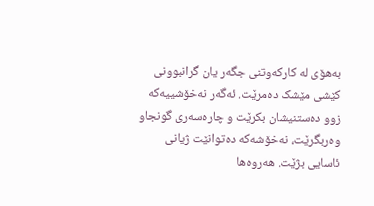بەهۆی لە کارکەوتنی جگەر یان گرانبوونی کێشی مێشک دەمرێت. ئەگەر نەخۆشییەکە زوو دەستنیشان بکرێت و چارەسەری گونجاو وەربگرێت، نەخۆشەکە دەتوانێت ژیانی ئاسایی بژێت. هەروەها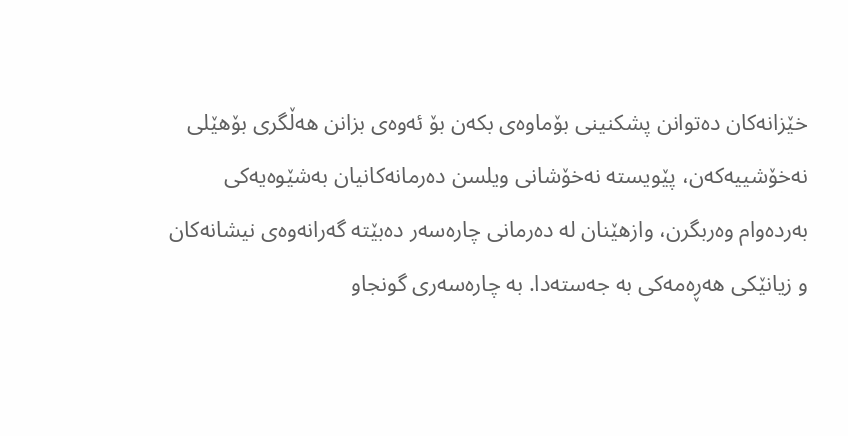خێزانەکان دەتوانن پشکنینی بۆماوەی بکەن بۆ ئەوەی بزانن هەڵگری بۆهێلی نەخۆشییەکەن، پێویستە نەخۆشانی ویلسن دەرمانەکانیان بەشێوەیەکی بەردەوام وەربگرن، وازهێنان لە دەرمانی چارەسەر دەبێتە گەرانەوەی نیشانەکان و زیانێکی هەڕەمەکی بە جەستەدا. بە چارەسەری گونجاو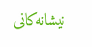نیشانەکانی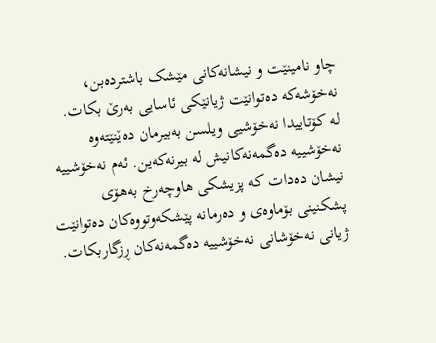چاو نامینێت و نیشانەکانی مێشک باشتردەبن، نەخۆشەکە دەتوانێت ژیانێکی ئاسایی بەرێ بکات.
لە کۆتاییدا نەخۆشیی ویلسن بەبیرمان دەێنێتەوە نەخۆشییە دەگمەنەکانیش لە بیرنەکەین. ئەم نەخۆشییە نیشان دەدات کە پزیشکی هاوچەرخ بەهۆی پشکنینی بۆماوەی و دەرمانە پێشکەوتووەکان دەتوانێت ژیانی نەخۆشانی نەخۆشییە دەگمەنەکان ڕزگاربکات.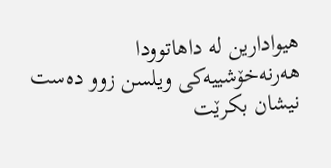هیوادارین لە داهاتوودا هەرنەخۆشییەکی ویلسن زوو دەست نیشان بکرێت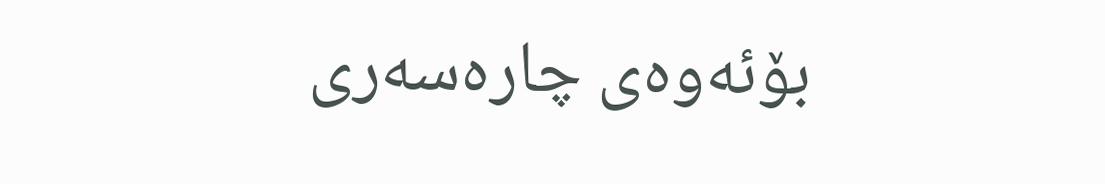بۆئەوەی چارەسەری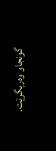گونجاو وەربگرێت.